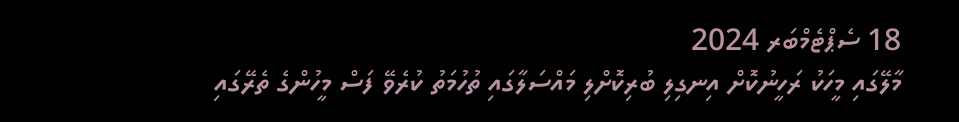18 ސެޕްޓެމްބަރ 2024
މާލޭގައި މީހަކު ރަހީނުކޮށް އިނގިލި ބުރިކޮށްލި މައްސަލާގައި ތުހުމަތު ކުރެވޭ ފަސް މީހުންގެ ތެރޭގައި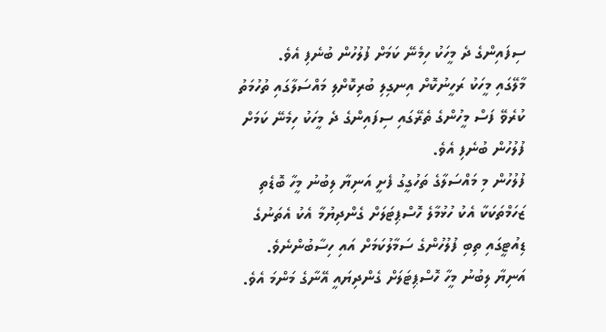ސިފައިންގެ ދެ މީހަކު ހިމެނޭ ކަމަށް ފުލުހުން ބުނެފި އެވެ.
މާލޭގައި މީހަކު ރަހީނުކޮށް އިނގިލި ބުރިކޮށްލި މައްސަލާގައި ތުހުމަތު ކުރެވޭ ފަސް މީހުންގެ ތެރޭގައި ސިފައިންގެ ދެ މީހަކު ހިމެނޭ ކަމަށް ފުލުހުން ބުނެފި އެވެ.
ފުލުހުން މި މައްސަލާގެ ތަހުގީގު ފެށީ އަނިޔާ ލިބުނު މީހާ ބޮޑެތި ޒަހަމްތަކަކާ އެކު ހުޅުމާލެ ހޮސްޕިޓަލަށް ގެންދިޔުމާ އެކު އެތަނުގެ ޑިއުޓީގައި ތިބި ފުލުހުންގެ ސަމާލުކަމަށް އައި ހިސާބުންނެވެ. އަނިޔާ ލިބުނު މީހާ ހޮސްޕިޓަލަށް ގެންދިޔައީ އޭނާގެ މަންމަ އެވެ.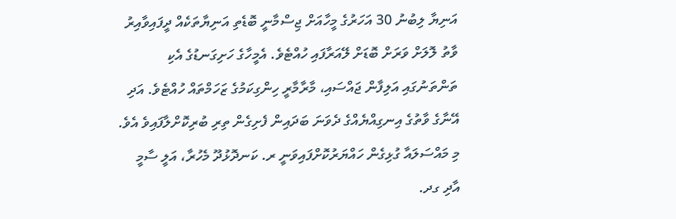އަނިޔާ ލިބުނު 30 އަހަރުގެ މީހާއަށް ޖިސްމާނީ ބޮޑެތި އަނިޔާތަކެއް ދީފައިވާއިރު ވާތު ލޮލަށް ވަރަށް ބޮޑަށް ލޭއަރާފައި ހުއްޓެވެ. އެމީހާގެ ހަށިގަނޑުގެ އެކި ތަންތަނުގައި އަލިފާން ޖައްސައި، މާރާމާރީ ހިންގިކަމުގެ ޒަހަމްތައް ހުއްޓެވެ. އަދި އޭނާގެ ވާތުގެ އިނގިއްޔެއްގެ ދެވަނަ ބަދައިން ފެށިގެން ތިރި ބުރިކޮށްލާފައިވެ އެވެ.
މި މައްސަލައާ ގުޅިގެން ހައްޔަރުކޮށްފައިވަނީ ރ. ކަނދޮޅުދޫ މެހުރާ، އަލީ ސާމީ އާދި ގދ.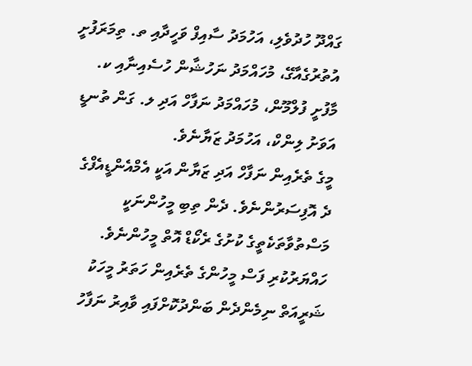ގައްދޫ ހުދުވެލި، އަހުމަދު ސާއިފް ވަހީދާއި ތ. ތިމަރަފުށީ އުތުރުގެއާގޭ، މުހައްމަދު ނަހުޝާން ހުސެއިނާއި ކ. މާފުށީ ފުލްމޫން، މުހައްމަދު ނަފާހް އަދި ލ. ގަން ތުނޑީ އަވަށު ލިންކް، އަހުމަދު ޒަޔާނެވެ.
މީގެ ތެރެއިން ނަފާހް އަދި ޒަޔާން އަކީ އެމްއެންޑީއެފްގެ ދެ އޮފިސަރުންނެވެ. ދެން ތިބި މީހުންނަކީ މަސްތުވާތަކެތީގެ ކުށުގެ ރެކޯޑް އޮތް މީހުންނެވެ. ހައްޔަރުކުރި ފަސް މީހުންގެ ތެރެއިން ހަތަރު މީހަކު ޝަރީއަތް ނިމެންދެން ބަންދުކޮށްފައި ވާއިރު ނަފާހު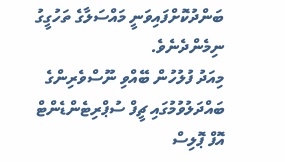ބަންދުކޮށްފައިވަނީ މައްސަލާގެ ތަހުގީގު ނިމެންދެނެވެ.
މިއަދު ފުލުހުން ބޭއްވި ނޫސްވެރިންގެ ބައްދަލުވުމުގައި ޗީފް ސުޕްރިޓެންޑެންޓް އޮފް ޕޮލިސް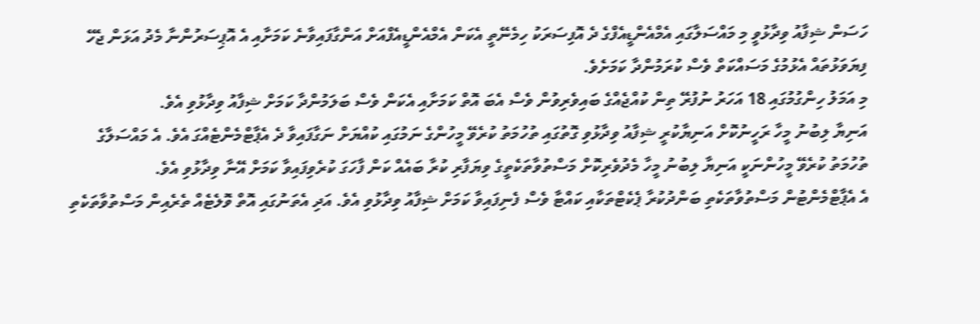ހަސަން ޝިފާއު ވިދާޅުވީ މި މައްސަލާގައި އެމްއެންޑީއެފްގެ ދެ އޮފިސަރަކު ހިމެނޭތީ އެކަން އެމްއެންޑީއެފްއަށް އަންގާފައިވާނެ ކަމަށާއި އެ އޮޕިސަރުންނާ މެދު އަޅަން ޖެހޭ ފިޔަވަޅުތައް އެޅުމުގެ މަސައްކަތް ވެސް ކުރަމުންދާ ކަމަށެވެ.
މި އަމަލު ހިންގުމުގައި 18 އަހަރު ނުފުރޭ ތިން ކުއްޖެއްގެ ބައިވެރިވުން ވެސް އެބަ އޮތް ކަމަށާއި އެކަން ވެސް ބަލަމުންދާ ކަމަށް ޝިފާއު ވިދާޅުވި އެވެ.
އަނިޔާ ލިބުނު މީހާ ރަހީނުކޮށް އަނިޔާކުރީ ޝިފާއު ވިދާޅުވި ގޮތުގައި ތުހުމަތު ކުރެވޭ މީހުންގެ ނަމުގައި ކުއްޔަށް ނަގާފައިވާ ދެ އެޕާޓްމެންޓެއްގަ އެވެ. އެ މައްސަލާގެ ތުހުމަތު ކުރެވޭ މީހުންނަކީ އަނިޔާ ލިބުނު މީހާ މެދުވެރިކޮށް މަސްތުވާތަކެތީގެ ވިޔަފާރި ކުރާ ބައެއް ކަން ފާހަގަ ކުރެވިފައިވާ ކަމަށް އޭނާ ވިދާޅުވި އެވެ.
އެ އެޕާޓްމެންޓުން މަސްތުވާތަކެތި ބަންދުކުރާ ޕެކެޓްތަކާއި ކައްޓާ ވެސް ފެނިފައިވާ ކަމަށް ޝިފާއު ވިދާޅުވި އެވެ. އަދި އެތަނުގައި އޮތް ވޮލެޓެއް ތެރެއިން މަސްތުވާތަކެތި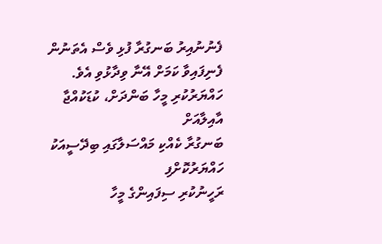ފެނުނުއިރު ބަނގުރާ ފުޅި ވެސް އެތަނުން ފެނިފައިވާ ކަމަށް އޭނާ ވިދާޅުވި އެވެ.
ހައްޔަރުކުރި މީހާ ބަންދަށް، ކުޑަކުއްޖާ އާއިލާއަށް
ބަނގުރާ ކެއްކި މައްސަލާގައި ބިދޭސީއަކު ހައްޔަރުކޮށްފި
ރަހީނުކުރި ސިފައިންގެ މީހާ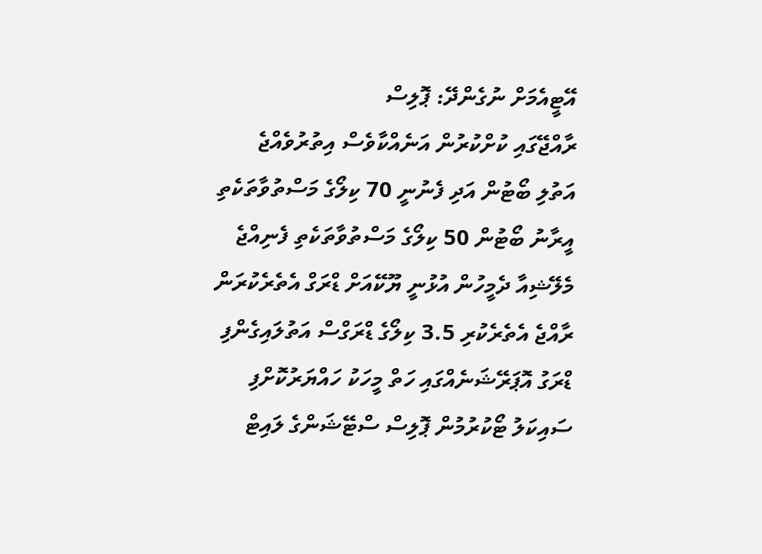އޭޓީއެމަށް ނުގެންދޭ: ޕޮލިސް
ރާއްޖޭގައި ކުށްކުރުން އަނެއްކާވެސް އިތުރުވެއްޖެ
އަތުލި ބޯޓުން އަދި ފެނުނީ 70 ކިލޯގެ މަސްތުވާތަކެތި
އީރާނު ބޯޓުން 50 ކިލޯގެ މަސްތުވާތަކެތި ފެނިއްޖެ
މެލޭޝިއާ ދެމީހުން އުޅުނީ ޔޫކޭއަށް ޑްރަގް އެތެރެކުރަން
ރާއްޖެ އެތެރެކުރި 3.5 ކިލޯގެ ޑްރަގްސް އަތުލައިގެންފި
ޑްރަގު އޮޕަރޭޝަނެއްގައި ހަތް މީހަކު ހައްޔަރުކޮށްފި
ސައިކަލު ޓޯކުރުމުން ޕޮލިސް ސްޓޭޝަންގެ ލައިޓް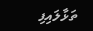ތަޅާލައިފި